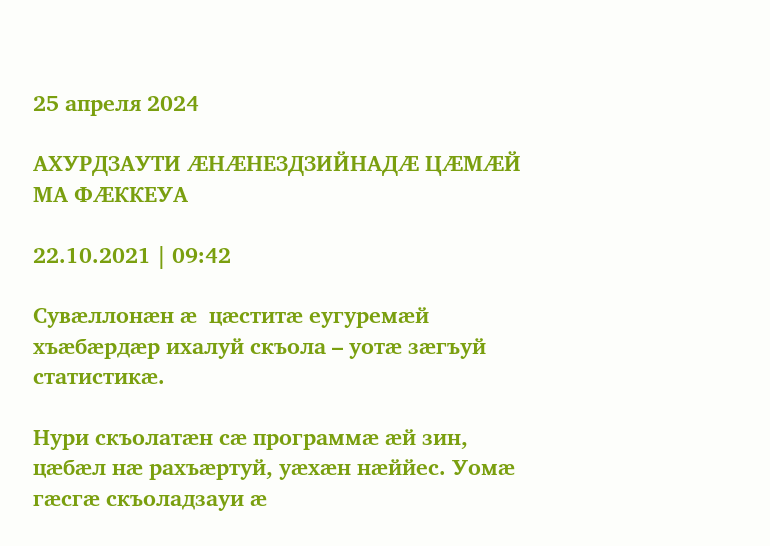25 апреля 2024

АХУРДЗАУТИ ӔНӔНЕЗДЗИЙНАДӔ ЦӔМӔЙ МА ФӔККЕУА

22.10.2021 | 09:42

Сувӕллонӕн ӕ  цӕститӕ еугуремӕй хъӕбӕрдӕр ихалуй скъола – уотӕ зӕгъуй статистикӕ.

Нури скъолатӕн сӕ программӕ ӕй зин, цӕбӕл нӕ рахъӕртуй, уӕхӕн нӕййес. Уомӕ гӕсгӕ скъоладзауи ӕ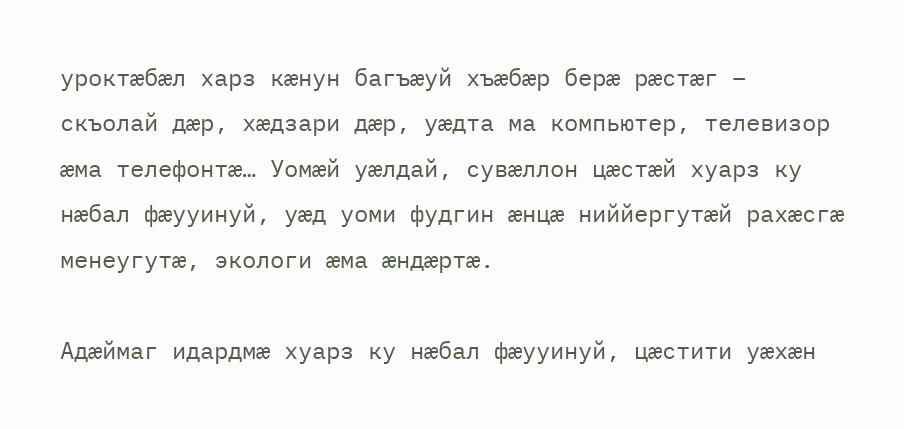уроктӕбӕл харз кӕнун багъӕуй хъӕбӕр берӕ рӕстӕг – скъолай дӕр, хӕдзари дӕр, уӕдта ма компьютер, телевизор ӕма телефонтӕ… Уомӕй уӕлдай, сувӕллон цӕстӕй хуарз ку нӕбал фӕууинуй, уӕд уоми фудгин ӕнцӕ ниййергутӕй рахӕсгӕ менеугутӕ, экологи ӕма ӕндӕртӕ.

Адӕймаг идардмӕ хуарз ку нӕбал фӕууинуй, цӕстити уӕхӕн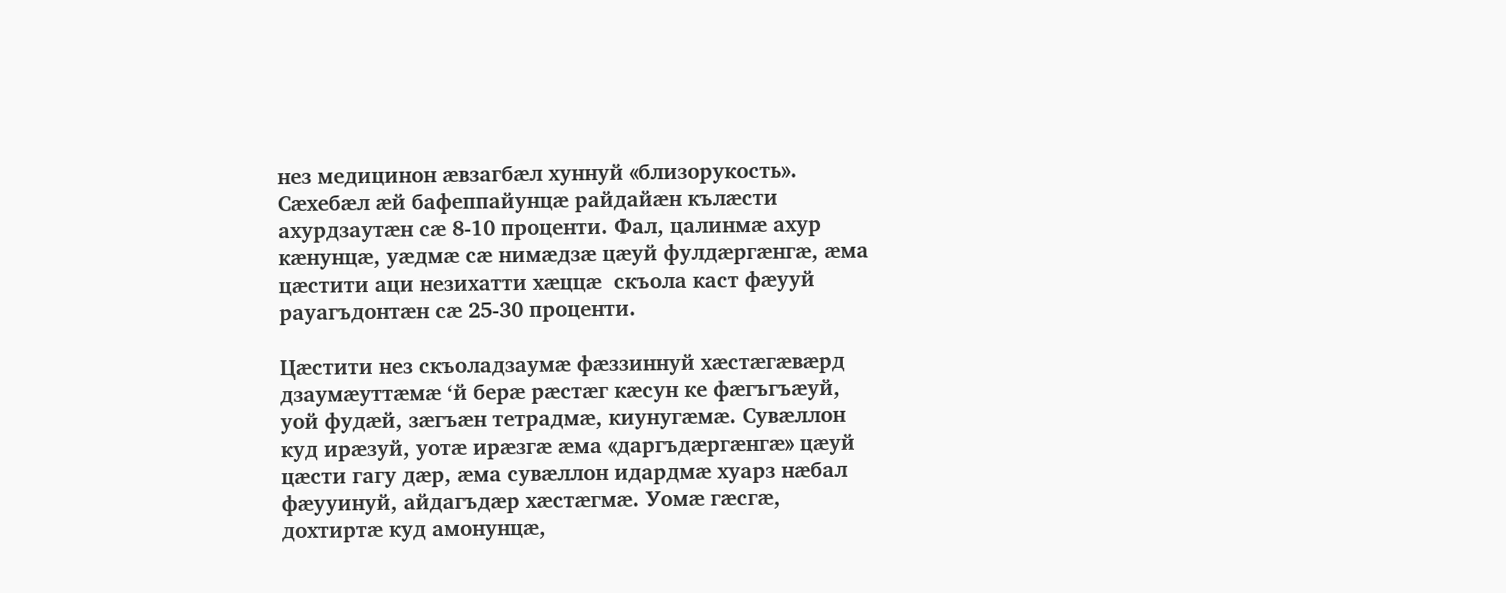нез медицинон ӕвзагбӕл хуннуй «близорукость». Сӕхебӕл ӕй бафеппайунцӕ райдайӕн кълӕсти ахурдзаутӕн сӕ 8-10 проценти. Фал, цалинмӕ ахур кӕнунцӕ, уӕдмӕ сӕ нимӕдзӕ цӕуй фулдӕргӕнгӕ, ӕма цӕстити аци незихатти хӕццӕ  скъола каст фӕууй рауагъдонтӕн сӕ 25-30 проценти.

Цӕстити нез скъоладзаумӕ фӕззиннуй хӕстӕгӕвӕрд дзаумӕуттӕмӕ ‘й берӕ рӕстӕг кӕсун ке фӕгъгъӕуй, уой фудӕй, зӕгъӕн тетрадмӕ, киунугӕмӕ. Сувӕллон куд ирӕзуй, уотӕ ирӕзгӕ ӕма «даргъдӕргӕнгӕ» цӕуй цӕсти гагу дӕр, ӕма сувӕллон идардмӕ хуарз нӕбал фӕууинуй, айдагъдӕр хӕстӕгмӕ. Уомӕ гӕсгӕ, дохтиртӕ куд амонунцӕ,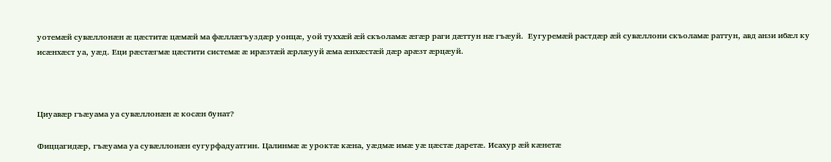уотемӕй сувӕллонӕн ӕ цӕститӕ цӕмӕй ма фӕллӕгъуздӕр уонцӕ, уой туххӕй ӕй скъоламӕ ӕгӕр раги дӕттун нӕ гъӕуй.  Еугуремӕй растдӕр ӕй сувӕллони скъоламӕ раттун, авд анзи ибӕл ку исӕнхӕст уа, уӕд. Еци рӕстӕгмӕ цӕстити системӕ ӕ ирӕзтӕй ӕрлӕууй ӕма ӕнхӕстӕй дӕр арӕзт ӕрцӕуй.



Циуавӕр гъӕуама уа сувӕллонӕн ӕ косӕн бунат?

Фиццагидӕр, гъӕуама уа сувӕллонӕн еугурфадуатгин. Цалинмӕ ӕ уроктӕ кӕна, уӕдмӕ имӕ уӕ цӕстӕ даретӕ. Исахур ӕй кӕнетӕ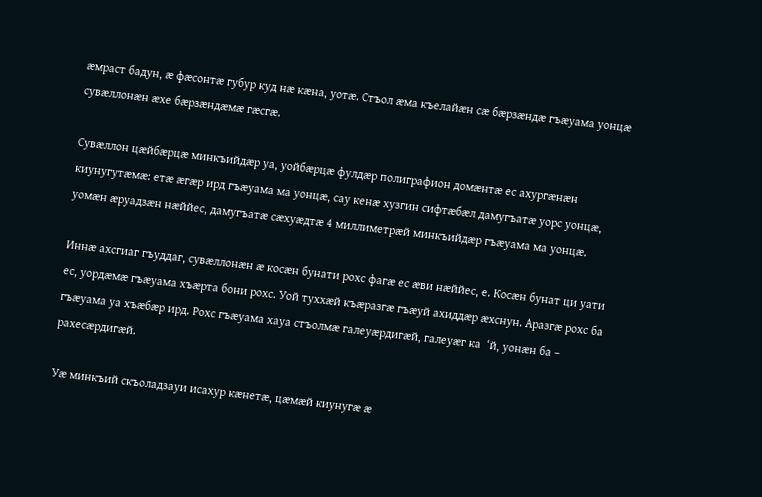ӕмраст бадун, ӕ фӕсонтӕ губур куд нӕ кӕна, уотӕ. Стъол ӕма къелайӕн сӕ бӕрзӕндӕ гъӕуама уонцӕ сувӕллонӕн ӕхе бӕрзӕндӕмӕ гӕсгӕ.

Сувӕллон цӕйбӕрцӕ минкъийдӕр уа, уойбӕрцӕ фулдӕр полиграфион домӕнтӕ ес ахургӕнӕн киунугутӕмӕ: етӕ ӕгӕр ирд гъӕуама ма уонцӕ, сау кенӕ хузгин сифтӕбӕл дамугъатӕ уорс уонцӕ, уомӕн ӕруадзӕн нӕййес, дамугъатӕ сӕхуӕдтӕ 4 миллиметрӕй минкъийдӕр гъӕуама ма уонцӕ.

Иннӕ ахсгиаг гъуддаг, сувӕллонӕн ӕ косӕн бунати рохс фагӕ ес ӕви нӕййес, е. Косӕн бунат ци уати ес, уордӕмӕ гъӕуама хъӕрта бони рохс. Уой туххӕй къӕразгӕ гъӕуй ахиддӕр ӕхснун. Аразгӕ рохс ба гъӕуама уа хъӕбӕр ирд. Рохс гъӕуама хауа стъолмӕ галеуӕрдигӕй, галеуӕг ка  ‘й, уонӕн ба – рахесӕрдигӕй.

Уӕ минкъий скъоладзауи исахур кӕнетӕ, цӕмӕй киунугӕ ӕ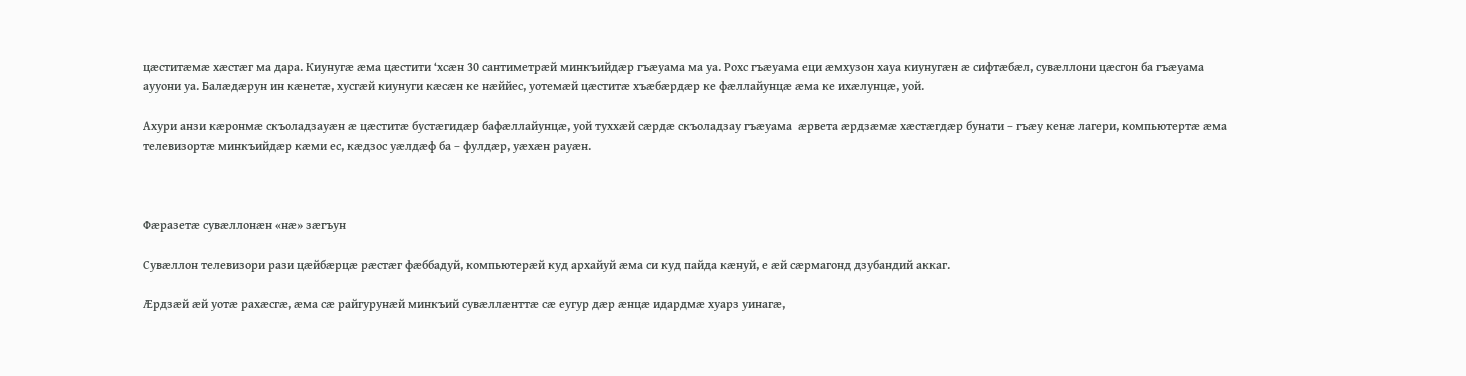цӕститӕмӕ хӕстӕг ма дара. Киунугӕ ӕма цӕстити ‘хсӕн 30 сантиметрӕй минкъийдӕр гъӕуама ма уа. Рохс гъӕуама еци ӕмхузон хауа киунугӕн ӕ сифтӕбӕл, сувӕллони цӕсгон ба гъӕуама аууони уа. Балӕдӕрун ин кӕнетӕ, хусгӕй киунуги кӕсӕн ке нӕййес, уотемӕй цӕститӕ хъӕбӕрдӕр ке фӕллайунцӕ ӕма ке ихӕлунцӕ, уой.

Ахури анзи кӕронмӕ скъоладзауӕн ӕ цӕститӕ бустӕгидӕр бафӕллайунцӕ, уой туххӕй сӕрдӕ скъоладзау гъӕуама  ӕрвета ӕрдзӕмӕ хӕстӕгдӕр бунати – гъӕу кенӕ лагери, компьютертӕ ӕма телевизортӕ минкъийдӕр кӕми ес, кӕдзос уӕлдӕф ба – фулдӕр, уӕхӕн рауӕн.



Фӕразетӕ сувӕллонӕн «нӕ» зӕгъун

Сувӕллон телевизори рази цӕйбӕрцӕ рӕстӕг фӕббадуй, компьютерӕй куд архайуй ӕма си куд пайда кӕнуй, е ӕй сӕрмагонд дзубандий аккаг.

Ӕрдзӕй ӕй уотӕ рахӕсгӕ, ӕма сӕ райгурунӕй минкъий сувӕллӕнттӕ сӕ еугур дӕр ӕнцӕ идардмӕ хуарз уинагӕ,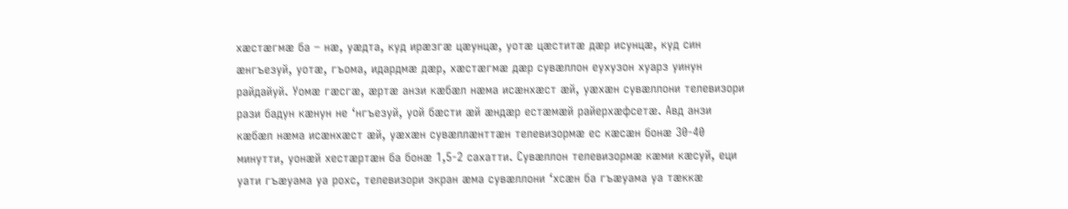хӕстӕгмӕ ба – нӕ, уӕдта, куд ирӕзгӕ цӕунцӕ, уотӕ цӕститӕ дӕр исунцӕ, куд син ӕнгъезуй, уотӕ, гъома, идардмӕ дӕр, хӕстӕгмӕ дӕр сувӕллон еухузон хуарз уинун райдайуй. Уомӕ гӕсгӕ, ӕртӕ анзи кӕбӕл нӕма исӕнхӕст ӕй, уӕхӕн сувӕллони телевизори рази бадун кӕнун не ‘нгъезуй, уой бӕсти ӕй ӕндӕр естӕмӕй райерхӕфсетӕ. Авд анзи кӕбӕл нӕма исӕнхӕст ӕй, уӕхӕн сувӕллӕнттӕн телевизормӕ ес кӕсӕн бонӕ 30-40 минутти, уонӕй хестӕртӕн ба бонӕ 1,5-2 сахатти. Сувӕллон телевизормӕ кӕми кӕсуй, еци уати гъӕуама уа рохс, телевизори экран ӕма сувӕллони ‘хсӕн ба гъӕуама уа тӕккӕ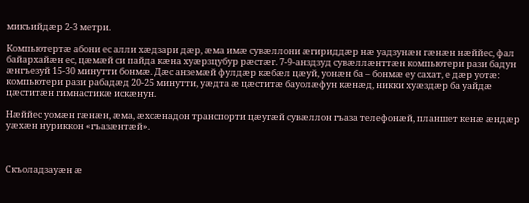микъийдӕр 2-3 метри.

Компьютертӕ абони ес алли хӕдзари дӕр, ӕма имӕ сувӕллони ӕгириддӕр нӕ уадзунӕн гӕнӕн нӕййес, фал байархайӕн ес, цӕмӕй си пайда кӕна хуӕрзцубур рӕстӕг. 7-9-анздзуд сувӕллӕнттӕн компьютери рази бадун ӕнгъезуй 15-30 минутти бонмӕ. Дӕс анземӕй фулдӕр кӕбӕл цӕуй, уонӕн ба – бонмӕ еу сахат, е дӕр уотӕ: компьютери рази рабадӕд 20-25 минутти, уӕдта ӕ цӕститӕ бауолӕфун кӕнӕд, никки хуӕздӕр ба уайдӕ цӕститӕн гимнастикӕ искӕнун.

Нӕййес уомӕн гӕнӕн, ӕма, ӕхсӕнадон транспорти цӕугӕй сувӕллон гъаза телефонӕй, планшет кенӕ ӕндӕр уӕхӕн нуриккон «гъазӕнтӕй».



Скъоладзауӕн ӕ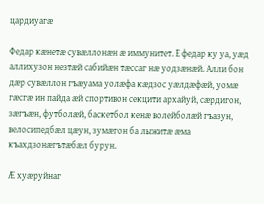цардиуагӕ

Федар кӕнетӕ сувӕллонӕн ӕ иммунитет. Е федар ку уа, уӕд аллихузон незтӕй сабийӕн тӕссаг нӕ уодзӕнӕй. Алли бон дӕр сувӕллон гъӕуама уолӕфа кӕдзос уӕлдӕфӕй, уомӕ гӕсгӕ ин пайда ӕй спортивон секцити архайуй, сӕрдигон, зӕгъӕн, футболӕй, баскетбол кенӕ волейболӕй гъазун, велосипедбӕл цӕун, зумӕгон ба лыжитӕ ӕма къахдзонӕгътӕбӕл бурун.

Ӕ хуӕруйнаг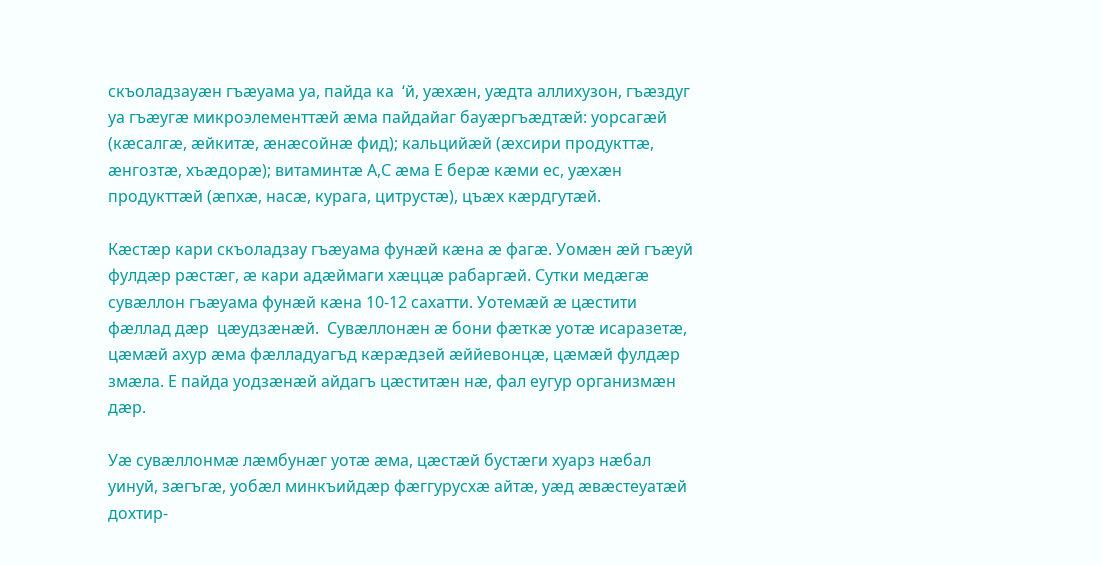скъоладзауӕн гъӕуама уа, пайда ка  ‘й, уӕхӕн, уӕдта аллихузон, гъӕздуг уа гъӕугӕ микроэлементтӕй ӕма пайдайаг бауӕргъӕдтӕй: уорсагӕй (кӕсалгӕ, ӕйкитӕ, ӕнӕсойнӕ фид); кальцийӕй (ӕхсири продукттӕ, ӕнгозтӕ, хъӕдорӕ); витаминтӕ А,С ӕма Е берӕ кӕми ес, уӕхӕн продукттӕй (ӕпхӕ, насӕ, курага, цитрустӕ), цъӕх кӕрдгутӕй.

Кӕстӕр кари скъоладзау гъӕуама фунӕй кӕна ӕ фагӕ. Уомӕн ӕй гъӕуй фулдӕр рӕстӕг, ӕ кари адӕймаги хӕццӕ рабаргӕй. Сутки медӕгӕ сувӕллон гъӕуама фунӕй кӕна 10-12 сахатти. Уотемӕй ӕ цӕстити фӕллад дӕр  цӕудзӕнӕй.  Сувӕллонӕн ӕ бони фӕткӕ уотӕ исаразетӕ, цӕмӕй ахур ӕма фӕлладуагъд кӕрӕдзей ӕййевонцӕ, цӕмӕй фулдӕр змӕла. Е пайда уодзӕнӕй айдагъ цӕститӕн нӕ, фал еугур организмӕн дӕр.

Уӕ сувӕллонмӕ лӕмбунӕг уотӕ ӕма, цӕстӕй бустӕги хуарз нӕбал уинуй, зӕгъгӕ, уобӕл минкъийдӕр фӕггурусхӕ айтӕ, уӕд ӕвӕстеуатӕй дохтир-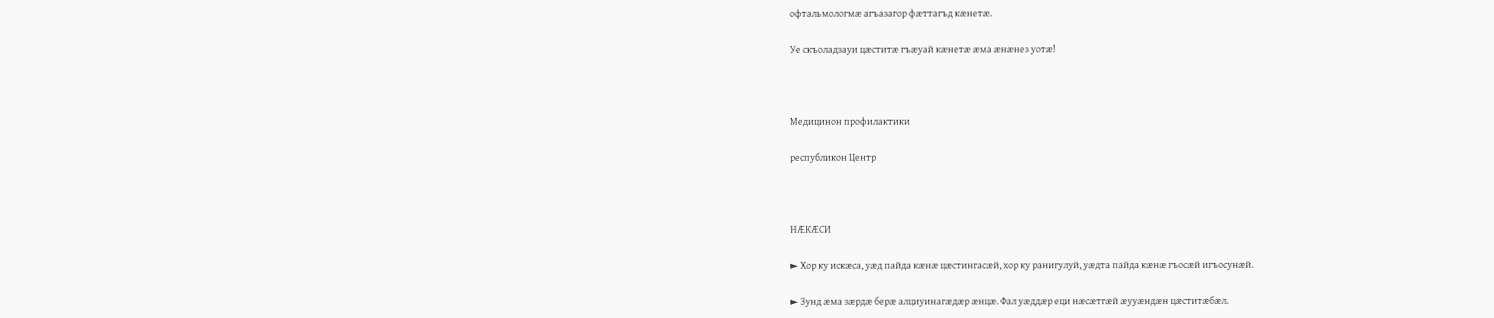офтальмологмӕ агъазагор фӕттагъд кӕнетӕ.

Уе скъоладзауи цӕститӕ гъӕуай кӕнетӕ ӕма ӕнӕнез уотӕ!



Медицинон профилактики

республикон Центр



НӔКӔСИ

► Хор ку искӕса, уӕд пайда кӕнӕ цӕстингасӕй, хор ку ранигулуй, уӕдта пайда кӕнӕ гъосӕй игъосунӕй.

► Зунд ӕма зӕрдӕ берӕ алциуинагӕдӕр ӕнцӕ. Фал уӕддӕр еци нӕсӕтгӕй ӕууӕндӕн цӕститӕбӕл.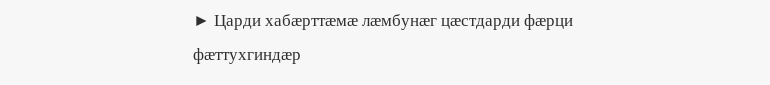► Царди хабӕрттӕмӕ лӕмбунӕг цӕстдарди фӕрци фӕттухгиндӕр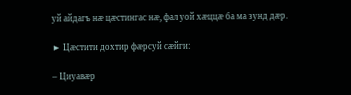уй айдагъ нӕ цӕстингас нӕ, фал уой хӕццӕ ба ма зунд дӕр.

► Цӕстити дохтир фӕрсуй сӕйги:

– Циуавӕр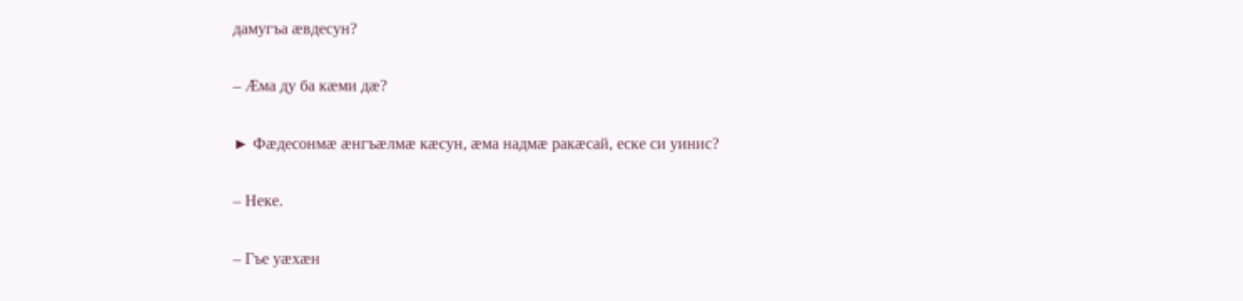дамугъа ӕвдесун?

– Ӕма ду ба кӕми дӕ?

► Фӕдесонмӕ ӕнгъӕлмӕ кӕсун, ӕма надмӕ ракӕсай, еске си уинис?

– Неке.

– Гъе уӕхӕн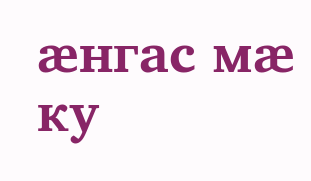ӕнгас мӕ ку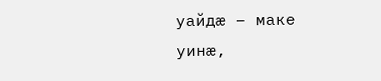уайдӕ – маке уинӕ,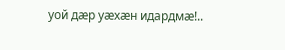уой дӕр уӕхӕн идардмӕ!..